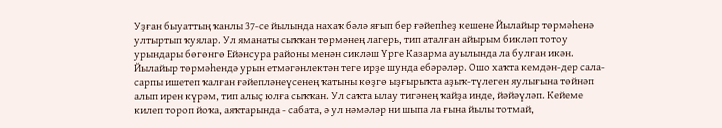Уҙған быуаттың ҡанлы 37-се йылында нахаҡ бәлә яғып бер ғәйепһеҙ кешене Йылайыр төрмәһенә ултыртып ҡуялар. Ул яманаты сыҡҡан төрмәнең лагерь, тип аталған айырым бикләп тотоу урындары бөгөнгө Ейәнсура районы менән сикләш Үрге Казарма ауылында ла булған икән.
Йылайыр төрмәһендә урын етмәгәнлектән теге ирҙе шунда ебәрәләр. Ошо хаҡта кемдән-дер сала-сарпы ишетеп ҡалған ғәйепләнеүсенең ҡатыны көҙгө ыҙғырыҡта аҙыҡ-түлеген яулығына төйнәп алып ирен күрәм, тип алыҫ юлға сыҡҡан. Ул саҡта ылау тигәнең ҡайҙа инде, йәйәүләп. Кейеме килеп тороп йоҡа, аяҡтарында - сабата, ә ул нәмәләр ни шыпа ла ғына йылы тотмай,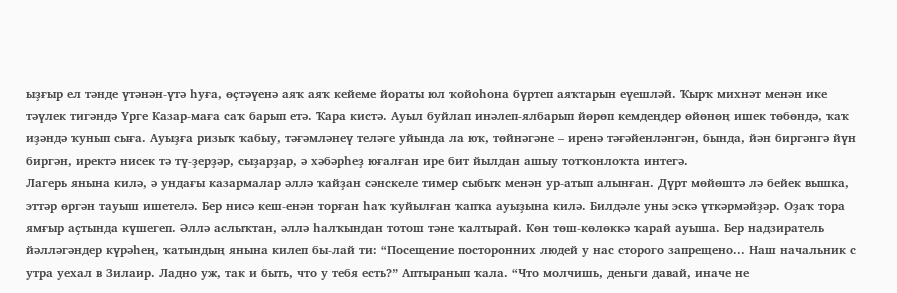ыҙғыр ел тәнде үтәнән-үтә һуға, өҫтәүенә аяҡ аяҡ кейеме йораты юл ҡойоһона бүртеп аяҡтарын еүешләй. Ҡырҡ михнәт менән ике тәүлек тигәндә Үрге Казар-маға саҡ барып етә. Ҡара кистә. Ауыл буйлап инәлеп-ялбарып йөрөп кемдеңдер өйөнөң ишек төбөндә, ҡаҡ иҙәндә ҡунып сыға. Ауыҙға ризыҡ ҡабыу, тәғәмләнеү теләге уйында ла юҡ, төйнәгәне – иренә тәғәйенләнгән, бында, йән биргәнгә йүн биргән, иректә нисек тә тү-ҙерҙәр, сыҙарҙар, ә хәбәрһеҙ юғалған ире бит йылдан ашыу тотҡонлоҡта интегә.
Лагерь янына килә, ә ундағы казармалар әллә ҡайҙан сәнскеле тимер сыбыҡ менән ур-атып алынған. Дүрт мөйөштә лә бейек вышка, эттәр өргән тауыш ишетелә. Бер нисә кеш-енән торған һаҡ ҡуйылған ҡапҡа ауыҙына килә. Билдәле уны эскә үткәрмәйҙәр. Оҙаҡ тора ямғыр аҫтында күшегеп. Әллә аслыҡтан, әллә һалҡындан тотош тәне ҡалтырай. Көн төш-көлөккә ҡарай ауыша. Бер надзиратель йәлләгәндер күрәһең, ҡатындың янына килеп бы-лай ти: “Посещение посторонних людей у нас сторого запрещено... Наш начальник с утра уехал в Зилаир. Ладно уж, так и быть, что у тебя есть?” Аптыранып ҡала. “Что молчишь, деньги давай, иначе не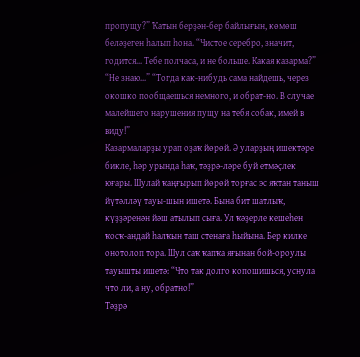пропущу?” Ҡатын берҙән-бер байлығын, көмөш беләҙеген һалып һона. “Чистое серебро, значит, годится... Тебе полчаса, и не больше. Какая казарма?” “Не знаю...” “Тогда как-нибудь сама найдешь, через окошко пообщаешься немного, и обрат-но. В случае малейшего нарушения пущу на тебя собак, имей в виду!”
Казармаларҙы урап оҙаҡ йөрөй. Ә уларҙың ишектәре бикле, һәр урында һаҡ, тәҙрә-ләре буй етмәҫлек юғары. Шулай ҡаңғырып йөрөй торғас эс яҡтан таныш йүтәлләү тауы-шын ишетә. Бына бит шатлыҡ, күҙҙәренән йәш атылып сыға. Ул ҡәҙерле кешеһен ҡосҡ-андай һалҡын таш стенаға һыйына. Бер килке онотолоп тора. Шул саҡ ҡапҡа яғынан бой-ороулы тауышты ишетә: “Что так долго копошишься, уснула что ли, а ну, обратно!”
Тәҙрә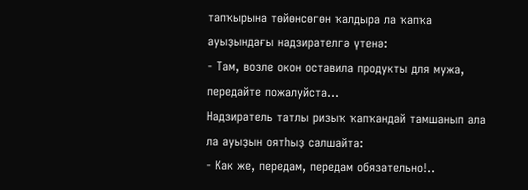тапҡырына төйөнсөгөн ҡалдыра ла ҡапҡа ауыҙындағы надзирателгә үтенә:
- Там, возле окон оставила продукты для мужа, передайте пожалуйста...
Надзиратель татлы ризыҡ ҡапҡандай тамшанып ала ла ауыҙын оятһыҙ салшайта:
- Как же, передам, передам обязательно!..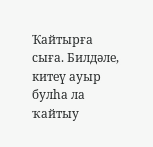Ҡайтырға сыға. Билдәле, китеү ауыр булһа ла ҡайтыу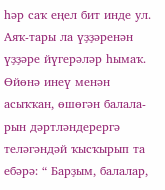һәр саҡ еңел бит инде ул. Аяҡ-тары ла үҙҙәренән үҙҙәре йүгерәләр һымаҡ. Өйөнә инеү менән асыҡҡан, өшөгән балала-рын дәртләндерергә теләгәндәй ҡысҡырып та ебәрә: “ Барҙым, балалар,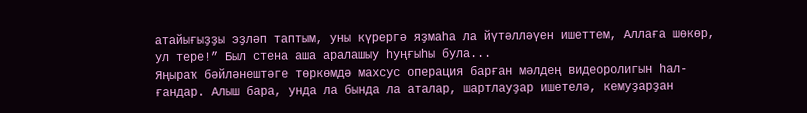атайығыҙҙы эҙләп таптым, уны күрергә яҙмаһа ла йүтәлләүен ишеттем, Аллаға шөкөр, ул тере!” Был стена аша аралашыу һуңғыһы була...
Яңыраҡ бәйләнештәге төркөмдә махсус операция барған мәлдең видеоролигын һал-ғандар. Алыш бара, унда ла бында ла аталар, шартлауҙар ишетелә, кемуҙарҙан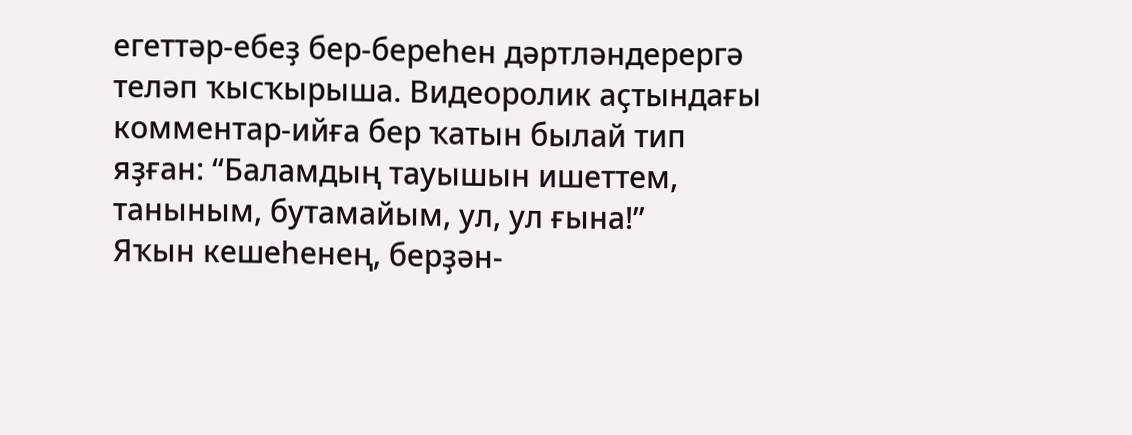егеттәр-ебеҙ бер-береһен дәртләндерергә теләп ҡысҡырыша. Видеоролик аҫтындағы комментар-ийға бер ҡатын былай тип яҙған: “Баламдың тауышын ишеттем, таныным, бутамайым, ул, ул ғына!”
Яҡын кешеһенең, берҙән-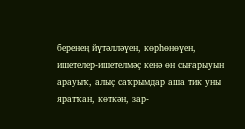беренең йүтәлләүен, көрһөнөүен, ишетелер-ишетелмәҫ кенә өн сығарыуын арауыҡ, алыҫ саҡрымдар аша тик уны яратҡан, көткән, зар-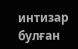интизар булған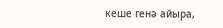кеше генә айыра,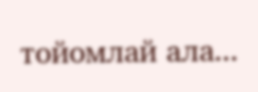тойомлай ала...